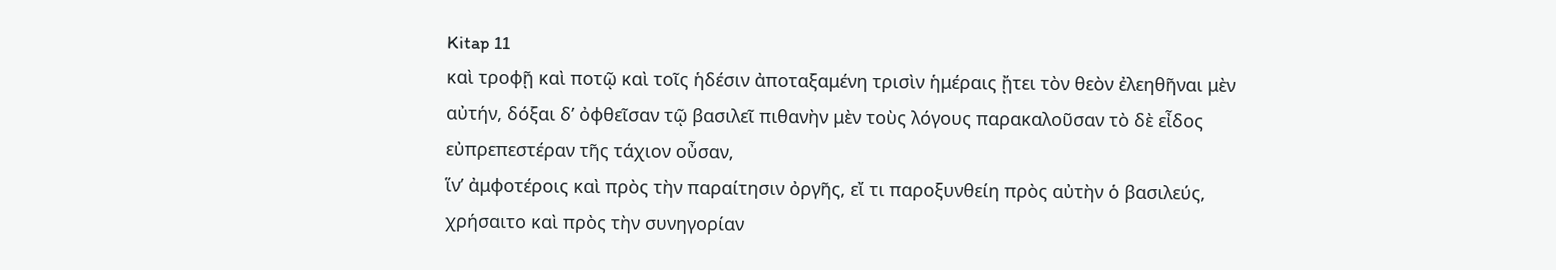Kitap 11
καὶ τροφῇ καὶ ποτῷ καὶ τοῖς ἡδέσιν ἀποταξαμένη τρισὶν ἡμέραις ᾔτει τὸν θεὸν ἐλεηθῆναι μὲν αὐτήν, δόξαι δʼ ὀφθεῖσαν τῷ βασιλεῖ πιθανὴν μὲν τοὺς λόγους παρακαλοῦσαν τὸ δὲ εἶδος εὐπρεπεστέραν τῆς τάχιον οὖσαν,
ἵνʼ ἀμφοτέροις καὶ πρὸς τὴν παραίτησιν ὀργῆς, εἴ τι παροξυνθείη πρὸς αὐτὴν ὁ βασιλεύς, χρήσαιτο καὶ πρὸς τὴν συνηγορίαν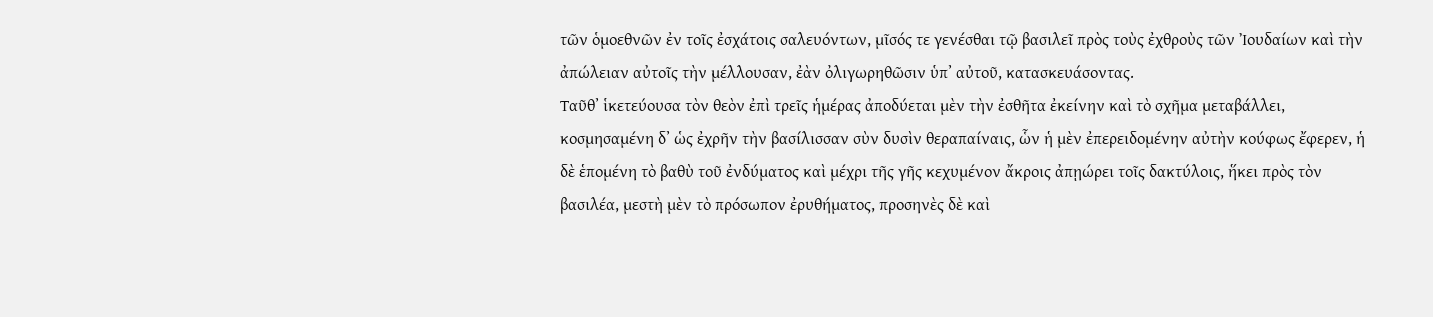τῶν ὁμοεθνῶν ἐν τοῖς ἐσχάτοις σαλευόντων, μῖσός τε γενέσθαι τῷ βασιλεῖ πρὸς τοὺς ἐχθροὺς τῶν Ἰουδαίων καὶ τὴν ἀπώλειαν αὐτοῖς τὴν μέλλουσαν, ἐὰν ὀλιγωρηθῶσιν ὑπʼ αὐτοῦ, κατασκευάσοντας.
Ταῦθʼ ἱκετεύουσα τὸν θεὸν ἐπὶ τρεῖς ἡμέρας ἀποδύεται μὲν τὴν ἐσθῆτα ἐκείνην καὶ τὸ σχῆμα μεταβάλλει, κοσμησαμένη δʼ ὡς ἐχρῆν τὴν βασίλισσαν σὺν δυσὶν θεραπαίναις, ὧν ἡ μὲν ἐπερειδομένην αὐτὴν κούφως ἔφερεν, ἡ δὲ ἑπομένη τὸ βαθὺ τοῦ ἐνδύματος καὶ μέχρι τῆς γῆς κεχυμένον ἄκροις ἀπῃώρει τοῖς δακτύλοις, ἥκει πρὸς τὸν βασιλέα, μεστὴ μὲν τὸ πρόσωπον ἐρυθήματος, προσηνὲς δὲ καὶ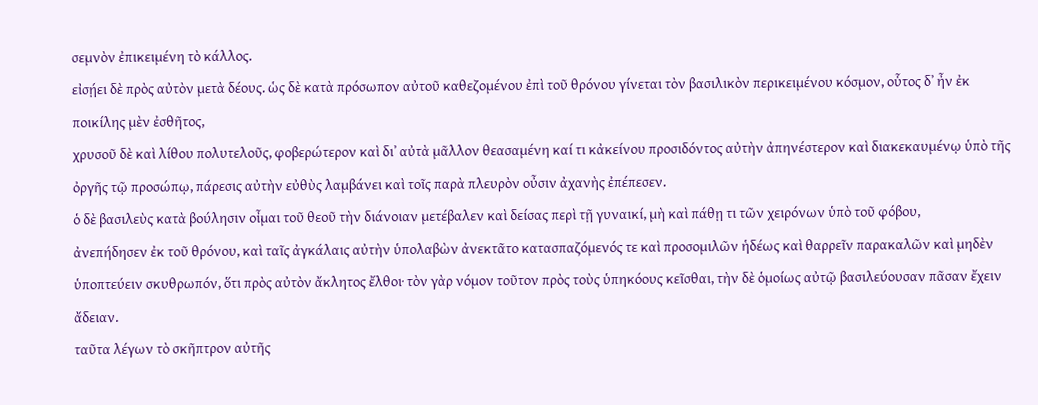σεμνὸν ἐπικειμένη τὸ κάλλος.
εἰσῄει δὲ πρὸς αὐτὸν μετὰ δέους. ὡς δὲ κατὰ πρόσωπον αὐτοῦ καθεζομένου ἐπὶ τοῦ θρόνου γίνεται τὸν βασιλικὸν περικειμένου κόσμον, οὗτος δʼ ἦν ἐκ ποικίλης μὲν ἐσθῆτος,
χρυσοῦ δὲ καὶ λίθου πολυτελοῦς, φοβερώτερον καὶ διʼ αὐτὰ μᾶλλον θεασαμένη καί τι κἀκείνου προσιδόντος αὐτὴν ἀπηνέστερον καὶ διακεκαυμένῳ ὑπὸ τῆς ὀργῆς τῷ προσώπῳ, πάρεσις αὐτὴν εὐθὺς λαμβάνει καὶ τοῖς παρὰ πλευρὸν οὖσιν ἀχανὴς ἐπέπεσεν.
ὁ δὲ βασιλεὺς κατὰ βούλησιν οἶμαι τοῦ θεοῦ τὴν διάνοιαν μετέβαλεν καὶ δείσας περὶ τῇ γυναικί, μὴ καὶ πάθῃ τι τῶν χειρόνων ὑπὸ τοῦ φόβου,
ἀνεπήδησεν ἐκ τοῦ θρόνου, καὶ ταῖς ἀγκάλαις αὐτὴν ὑπολαβὼν ἀνεκτᾶτο κατασπαζόμενός τε καὶ προσομιλῶν ἡδέως καὶ θαρρεῖν παρακαλῶν καὶ μηδὲν ὑποπτεύειν σκυθρωπόν, ὅτι πρὸς αὐτὸν ἄκλητος ἔλθοι· τὸν γὰρ νόμον τοῦτον πρὸς τοὺς ὑπηκόους κεῖσθαι, τὴν δὲ ὁμοίως αὐτῷ βασιλεύουσαν πᾶσαν ἔχειν ἄδειαν.
ταῦτα λέγων τὸ σκῆπτρον αὐτῆς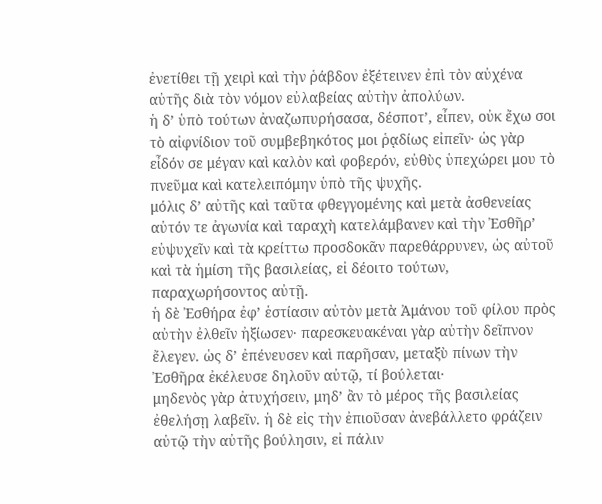ἐνετίθει τῇ χειρὶ καὶ τὴν ῥάβδον ἐξέτεινεν ἐπὶ τὸν αὐχένα αὐτῆς διὰ τὸν νόμον εὐλαβείας αὐτὴν ἀπολύων.
ἡ δʼ ὑπὸ τούτων ἀναζωπυρήσασα, δέσποτʼ, εἶπεν, οὐκ ἔχω σοι τὸ αἰφνίδιον τοῦ συμβεβηκότος μοι ῥᾳδίως εἰπεῖν· ὡς γὰρ εἶδόν σε μέγαν καὶ καλὸν καὶ φοβερόν, εὐθὺς ὑπεχώρει μου τὸ πνεῦμα καὶ κατελειπόμην ὑπὸ τῆς ψυχῆς.
μόλις δʼ αὐτῆς καὶ ταῦτα φθεγγομένης καὶ μετὰ ἀσθενείας αὐτόν τε ἀγωνία καὶ ταραχὴ κατελάμβανεν καὶ τὴν Ἐσθῆρʼ εὐψυχεῖν καὶ τὰ κρείττω προσδοκᾶν παρεθάρρυνεν, ὡς αὐτοῦ καὶ τὰ ἡμίση τῆς βασιλείας, εἰ δέοιτο τούτων, παραχωρήσοντος αὐτῇ.
ἡ δὲ Ἐσθήρα ἐφʼ ἑστίασιν αὐτὸν μετὰ Ἀμάνου τοῦ φίλου πρὸς αὐτὴν ἐλθεῖν ἠξίωσεν· παρεσκευακέναι γὰρ αὐτὴν δεῖπνον ἔλεγεν. ὡς δʼ ἐπένευσεν καὶ παρῆσαν, μεταξὺ πίνων τὴν Ἐσθῆρα ἐκέλευσε δηλοῦν αὐτῷ, τί βούλεται·
μηδενὸς γὰρ ἀτυχήσειν, μηδʼ ἂν τὸ μέρος τῆς βασιλείας ἐθελήσῃ λαβεῖν. ἡ δὲ εἰς τὴν ἐπιοῦσαν ἀνεβάλλετο φράζειν αὐτῷ τὴν αὐτῆς βούλησιν, εἰ πάλιν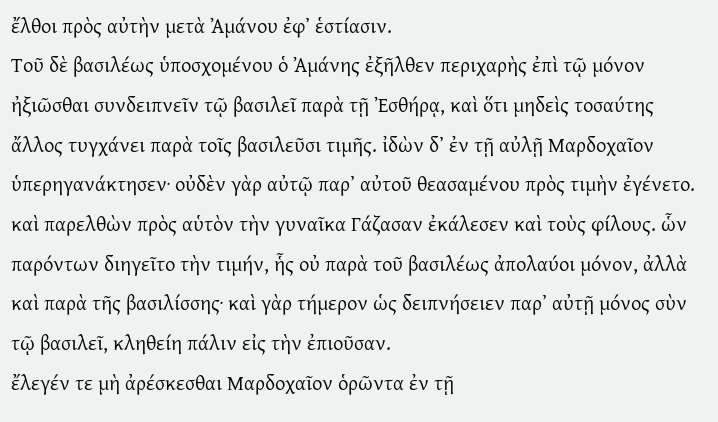ἔλθοι πρὸς αὐτὴν μετὰ Ἀμάνου ἐφʼ ἑστίασιν.
Τοῦ δὲ βασιλέως ὑποσχομένου ὁ Ἀμάνης ἐξῆλθεν περιχαρὴς ἐπὶ τῷ μόνον ἠξιῶσθαι συνδειπνεῖν τῷ βασιλεῖ παρὰ τῇ Ἐσθήρᾳ, καὶ ὅτι μηδεὶς τοσαύτης ἄλλος τυγχάνει παρὰ τοῖς βασιλεῦσι τιμῆς. ἰδὼν δʼ ἐν τῇ αὐλῇ Μαρδοχαῖον ὑπερηγανάκτησεν· οὐδὲν γὰρ αὐτῷ παρʼ αὐτοῦ θεασαμένου πρὸς τιμὴν ἐγένετο.
καὶ παρελθὼν πρὸς αὑτὸν τὴν γυναῖκα Γάζασαν ἐκάλεσεν καὶ τοὺς φίλους. ὧν παρόντων διηγεῖτο τὴν τιμήν, ἧς οὐ παρὰ τοῦ βασιλέως ἀπολαύοι μόνον, ἀλλὰ καὶ παρὰ τῆς βασιλίσσης· καὶ γὰρ τήμερον ὡς δειπνήσειεν παρʼ αὐτῇ μόνος σὺν τῷ βασιλεῖ, κληθείη πάλιν εἰς τὴν ἐπιοῦσαν.
ἔλεγέν τε μὴ ἀρέσκεσθαι Μαρδοχαῖον ὁρῶντα ἐν τῇ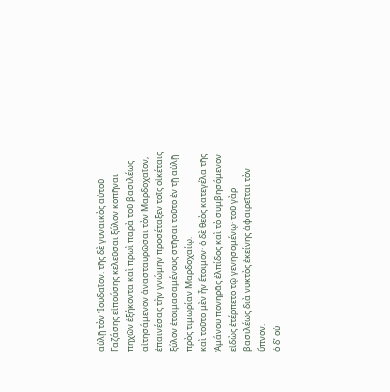αὐλῇ τὸν Ἰουδαῖον. τῆς δὲ γυναικὸς αὐτοῦ Γαζάσης εἰπούσης κελεῦσαι ξύλον κοπῆναι πηχῶν ἑξήκοντα καὶ πρωὶ παρὰ τοῦ βασιλέως αἰτησάμενον ἀνασταυρῶσαι τὸν Μαρδοχαῖον, ἐπαινέσας τὴν γνώμην προσέταξεν τοῖς οἰκέταις ξύλον ἑτοιμασαμένους στῆσαι τοῦτο ἐν τῇ αὐλῇ πρὸς τιμωρίαν Μαρδοχαίῳ.
καὶ τοῦτο μὲν ἦν ἕτοιμον· ὁ δὲ θεὸς κατεγέλα τῆς Ἀμάνου πονηρᾶς ἐλπίδος καὶ τὸ συμβησόμενον εἰδὼς ἐτέρπετο τῷ γενησομένῳ· τοῦ γὰρ βασιλέως διὰ νυκτὸς ἐκείνης ἀφαιρεῖται τὸν ὕπνον.
ὁ δʼ οὐ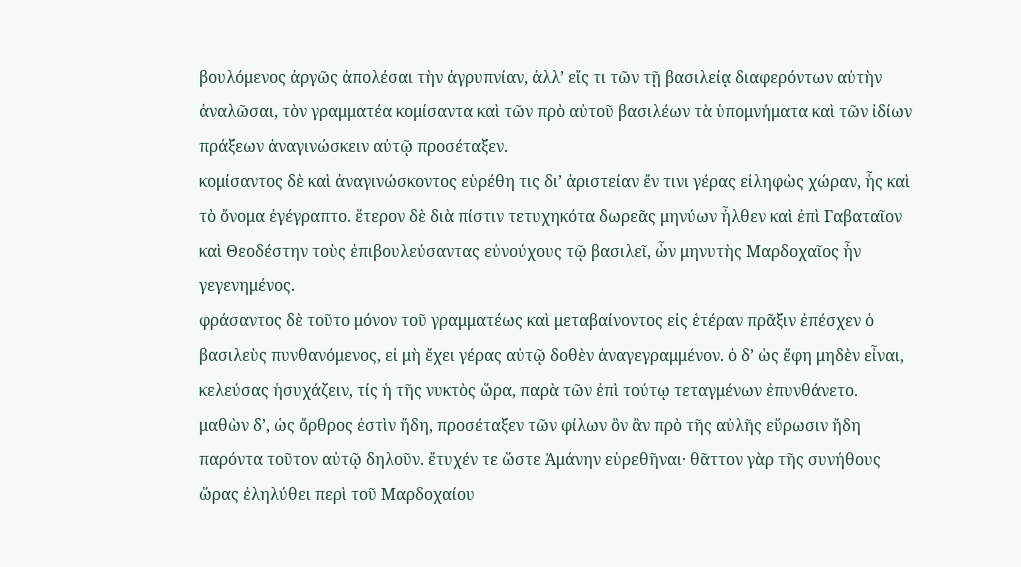βουλόμενος ἀργῶς ἀπολέσαι τὴν ἀγρυπνίαν, ἀλλʼ εἴς τι τῶν τῇ βασιλείᾳ διαφερόντων αὐτὴν ἀναλῶσαι, τὸν γραμματέα κομίσαντα καὶ τῶν πρὸ αὐτοῦ βασιλέων τὰ ὑπομνήματα καὶ τῶν ἰδίων πράξεων ἀναγινώσκειν αὐτῷ προσέταξεν.
κομίσαντος δὲ καὶ ἀναγινώσκοντος εὑρέθη τις διʼ ἀριστείαν ἔν τινι γέρας εἰληφὼς χώραν, ἧς καὶ τὸ ὄνομα ἐγέγραπτο. ἕτερον δὲ διὰ πίστιν τετυχηκότα δωρεᾶς μηνύων ἦλθεν καὶ ἐπὶ Γαβαταῖον καὶ Θεοδέστην τοὺς ἐπιβουλεύσαντας εὐνούχους τῷ βασιλεῖ, ὧν μηνυτὴς Μαρδοχαῖος ἦν γεγενημένος.
φράσαντος δὲ τοῦτο μόνον τοῦ γραμματέως καὶ μεταβαίνοντος εἰς ἑτέραν πρᾶξιν ἐπέσχεν ὁ βασιλεὺς πυνθανόμενος, εἰ μὴ ἔχει γέρας αὐτῷ δοθὲν ἀναγεγραμμένον. ὁ δʼ ὡς ἔφη μηδὲν εἶναι, κελεύσας ἡσυχάζειν, τίς ἡ τῆς νυκτὸς ὥρα, παρὰ τῶν ἐπὶ τούτῳ τεταγμένων ἐπυνθάνετο.
μαθὼν δʼ, ὡς ὄρθρος ἐστὶν ἤδη, προσέταξεν τῶν φίλων ὃν ἂν πρὸ τῆς αὐλῆς εὕρωσιν ἤδη παρόντα τοῦτον αὐτῷ δηλοῦν. ἔτυχέν τε ὥστε Ἀμάνην εὑρεθῆναι· θᾶττον γὰρ τῆς συνήθους ὥρας ἐληλύθει περὶ τοῦ Μαρδοχαίου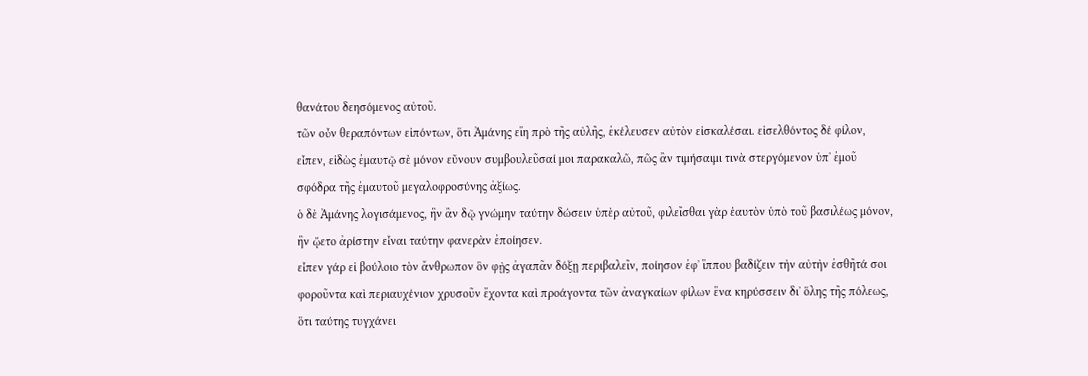θανάτου δεησόμενος αὐτοῦ.
τῶν οὖν θεραπόντων εἰπόντων, ὅτι Ἀμάνης εἴη πρὸ τῆς αὐλῆς, ἐκέλευσεν αὐτὸν εἰσκαλέσαι. εἰσελθόντος δέ φίλον, εἶπεν, εἰδὼς ἐμαυτῷ σὲ μόνον εὔνουν συμβουλεῦσαί μοι παρακαλῶ, πῶς ἂν τιμήσαιμι τινὰ στεργόμενον ὑπʼ ἐμοῦ σφόδρα τῆς ἐμαυτοῦ μεγαλοφροσύνης ἀξίως.
ὁ δὲ Ἀμάνης λογισάμενος, ἣν ἂν δῷ γνώμην ταύτην δώσειν ὑπὲρ αὐτοῦ, φιλεῖσθαι γὰρ ἑαυτὸν ὑπὸ τοῦ βασιλέως μόνον, ἣν ᾤετο ἀρίστην εἶναι ταύτην φανερὰν ἐποίησεν.
εἶπεν γάρ εἰ βούλοιο τὸν ἄνθρωπον ὃν φῂς ἀγαπᾶν δόξῃ περιβαλεῖν, ποίησον ἐφʼ ἵππου βαδίζειν τὴν αὐτὴν ἐσθῆτά σοι φοροῦντα καὶ περιαυχένιον χρυσοῦν ἔχοντα καὶ προάγοντα τῶν ἀναγκαίων φίλων ἕνα κηρύσσειν διʼ ὅλης τῆς πόλεως, ὅτι ταύτης τυγχάνει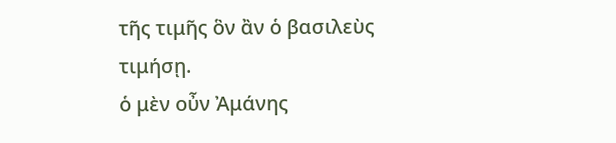τῆς τιμῆς ὃν ἂν ὁ βασιλεὺς τιμήσῃ.
ὁ μὲν οὖν Ἀμάνης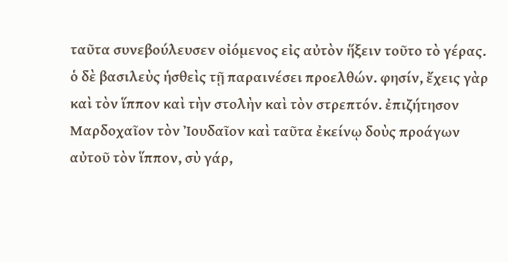ταῦτα συνεβούλευσεν οἰόμενος εἰς αὐτὸν ἥξειν τοῦτο τὸ γέρας. ὁ δὲ βασιλεὺς ἡσθεὶς τῇ παραινέσει προελθών. φησίν, ἔχεις γὰρ καὶ τὸν ἵππον καὶ τὴν στολὴν καὶ τὸν στρεπτόν. ἐπιζήτησον Μαρδοχαῖον τὸν Ἰουδαῖον καὶ ταῦτα ἐκείνῳ δοὺς προάγων αὐτοῦ τὸν ἵππον, σὺ γάρ,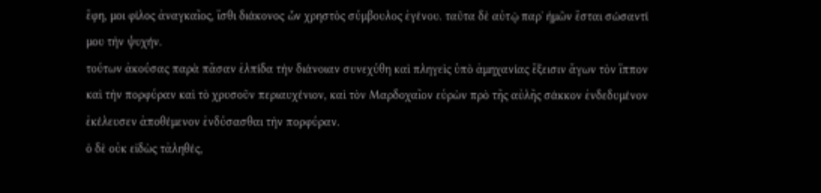ἔφη, μοι φίλος ἀναγκαῖος, ἴσθι διάκονος ὧν χρηστὸς σύμβουλος ἐγένου. ταῦτα δὲ αὐτῷ παρʼ ἡμῶν ἔσται σώσαντί μου τὴν ψυχήν.
τούτων ἀκούσας παρὰ πᾶσαν ἐλπίδα τὴν διάνοιαν συνεχύθη καὶ πληγεὶς ὑπὸ ἀμηχανίας ἔξεισιν ἄγων τὸν ἵππον καὶ τὴν πορφύραν καὶ τὸ χρυσοῦν περιαυχένιον, καὶ τὸν Μαρδοχαῖον εὑρὼν πρὸ τῆς αὐλῆς σάκκον ἐνδεδυμένον ἐκέλευσεν ἀποθέμενον ἐνδύσασθαι τὴν πορφύραν.
ὁ δὲ οὐκ εἰδὼς τἀληθές,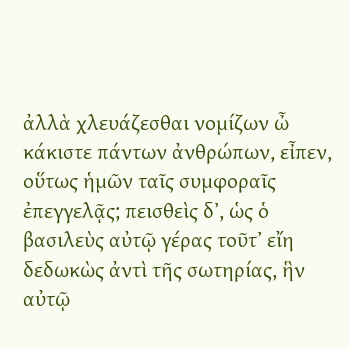ἀλλὰ χλευάζεσθαι νομίζων ὦ κάκιστε πάντων ἀνθρώπων, εἶπεν, οὕτως ἡμῶν ταῖς συμφοραῖς ἐπεγγελᾷς; πεισθεὶς δʼ, ὡς ὁ βασιλεὺς αὐτῷ γέρας τοῦτʼ εἴη δεδωκὼς ἀντὶ τῆς σωτηρίας, ἣν αὐτῷ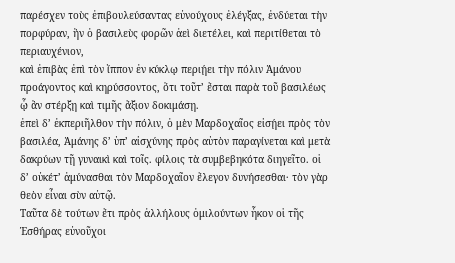παρέσχεν τοὺς ἐπιβουλεύσαντας εὐνούχους ἐλέγξας, ἐνδύεται τὴν πορφύραν, ἣν ὁ βασιλεὺς φορῶν ἀεὶ διετέλει, καὶ περιτίθεται τὸ περιαυχένιον,
καὶ ἐπιβὰς ἐπὶ τὸν ἵππον ἐν κύκλῳ περιῄει τὴν πόλιν Ἀμάνου προάγοντος καὶ κηρύσσοντος, ὅτι τοῦτʼ ἔσται παρὰ τοῦ βασιλέως ᾧ ἂν στέρξῃ καὶ τιμῆς ἄξιον δοκιμάσῃ.
ἐπεὶ δʼ ἐκπεριῆλθον τὴν πόλιν, ὁ μὲν Μαρδοχαῖος εἰσῄει πρὸς τὸν βασιλέα, Ἀμάνης δʼ ὑπʼ αἰσχύνης πρὸς αὑτὸν παραγίνεται καὶ μετὰ δακρύων τῇ γυναικὶ καὶ τοῖς. φίλοις τὰ συμβεβηκότα διηγεῖτο. οἱ δʼ οὐκέτʼ ἀμύνασθαι τὸν Μαρδοχαῖον ἔλεγον δυνήσεσθαι· τὸν γὰρ θεὸν εἶναι σὺν αὐτῷ.
Ταῦτα δὲ τούτων ἔτι πρὸς ἀλλήλους ὁμιλούντων ἧκον οἱ τῆς Ἐσθήρας εὐνοῦχοι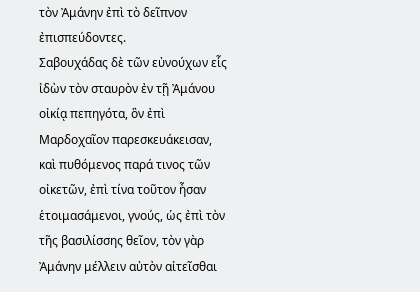τὸν Ἀμάνην ἐπὶ τὸ δεῖπνον ἐπισπεύδοντες.
Σαβουχάδας δὲ τῶν εὐνούχων εἷς ἰδὼν τὸν σταυρὸν ἐν τῇ Ἀμάνου οἰκίᾳ πεπηγότα, ὃν ἐπὶ Μαρδοχαῖον παρεσκευάκεισαν, καὶ πυθόμενος παρά τινος τῶν οἰκετῶν, ἐπὶ τίνα τοῦτον ἦσαν ἑτοιμασάμενοι, γνούς, ὡς ἐπὶ τὸν τῆς βασιλίσσης θεῖον, τὸν γὰρ Ἀμάνην μέλλειν αὐτὸν αἰτεῖσθαι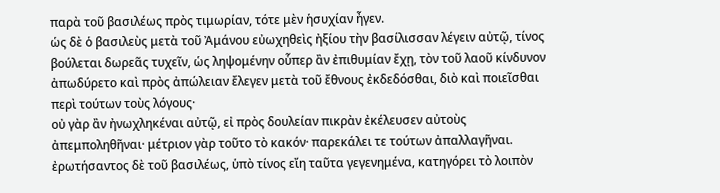παρὰ τοῦ βασιλέως πρὸς τιμωρίαν, τότε μὲν ἡσυχίαν ἦγεν.
ὡς δὲ ὁ βασιλεὺς μετὰ τοῦ Ἀμάνου εὐωχηθεὶς ἠξίου τὴν βασίλισσαν λέγειν αὐτῷ, τίνος βούλεται δωρεᾶς τυχεῖν, ὡς ληψομένην οὗπερ ἂν ἐπιθυμίαν ἔχῃ, τὸν τοῦ λαοῦ κίνδυνον ἀπωδύρετο καὶ πρὸς ἀπώλειαν ἔλεγεν μετὰ τοῦ ἔθνους ἐκδεδόσθαι, διὸ καὶ ποιεῖσθαι περὶ τούτων τοὺς λόγους·
οὐ γὰρ ἂν ἠνωχληκέναι αὐτῷ, εἰ πρὸς δουλείαν πικρὰν ἐκέλευσεν αὐτοὺς ἀπεμποληθῆναι· μέτριον γὰρ τοῦτο τὸ κακόν· παρεκάλει τε τούτων ἀπαλλαγῆναι.
ἐρωτήσαντος δὲ τοῦ βασιλέως, ὑπὸ τίνος εἴη ταῦτα γεγενημένα, κατηγόρει τὸ λοιπὸν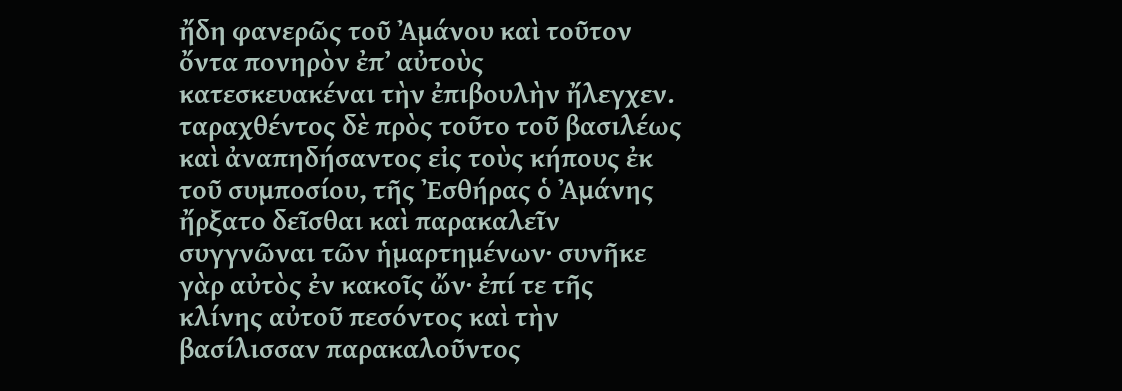ἤδη φανερῶς τοῦ Ἀμάνου καὶ τοῦτον ὄντα πονηρὸν ἐπʼ αὐτοὺς κατεσκευακέναι τὴν ἐπιβουλὴν ἤλεγχεν.
ταραχθέντος δὲ πρὸς τοῦτο τοῦ βασιλέως καὶ ἀναπηδήσαντος εἰς τοὺς κήπους ἐκ τοῦ συμποσίου, τῆς Ἐσθήρας ὁ Ἀμάνης ἤρξατο δεῖσθαι καὶ παρακαλεῖν συγγνῶναι τῶν ἡμαρτημένων· συνῆκε γὰρ αὐτὸς ἐν κακοῖς ὤν· ἐπί τε τῆς κλίνης αὐτοῦ πεσόντος καὶ τὴν βασίλισσαν παρακαλοῦντος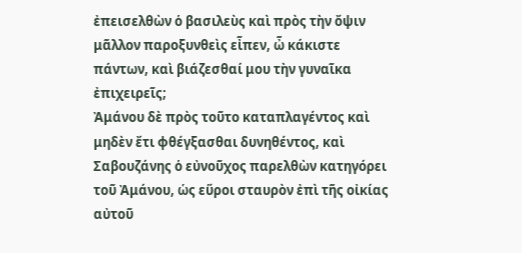ἐπεισελθὼν ὁ βασιλεὺς καὶ πρὸς τὴν ὄψιν μᾶλλον παροξυνθεὶς εἶπεν, ὦ κάκιστε πάντων, καὶ βιάζεσθαί μου τὴν γυναῖκα ἐπιχειρεῖς;
Ἀμάνου δὲ πρὸς τοῦτο καταπλαγέντος καὶ μηδὲν ἔτι φθέγξασθαι δυνηθέντος, καὶ Σαβουζάνης ὁ εὐνοῦχος παρελθὼν κατηγόρει τοῦ Ἀμάνου, ὡς εὕροι σταυρὸν ἐπὶ τῆς οἰκίας αὐτοῦ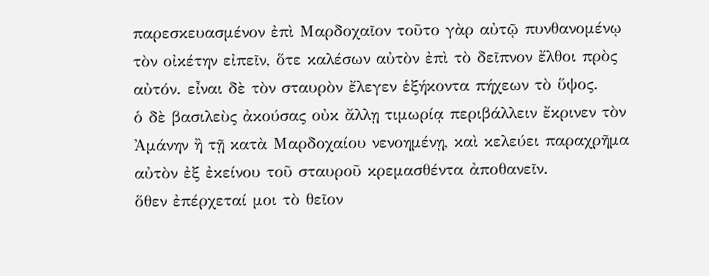παρεσκευασμένον ἐπὶ Μαρδοχαῖον τοῦτο γὰρ αὐτῷ πυνθανομένῳ τὸν οἰκέτην εἰπεῖν, ὅτε καλέσων αὐτὸν ἐπὶ τὸ δεῖπνον ἔλθοι πρὸς αὐτόν. εἶναι δὲ τὸν σταυρὸν ἔλεγεν ἑξήκοντα πήχεων τὸ ὕψος.
ὁ δὲ βασιλεὺς ἀκούσας οὐκ ἄλλῃ τιμωρίᾳ περιβάλλειν ἔκρινεν τὸν Ἀμάνην ἢ τῇ κατὰ Μαρδοχαίου νενοημένῃ, καὶ κελεύει παραχρῆμα αὐτὸν ἐξ ἐκείνου τοῦ σταυροῦ κρεμασθέντα ἀποθανεῖν.
ὅθεν ἐπέρχεταί μοι τὸ θεῖον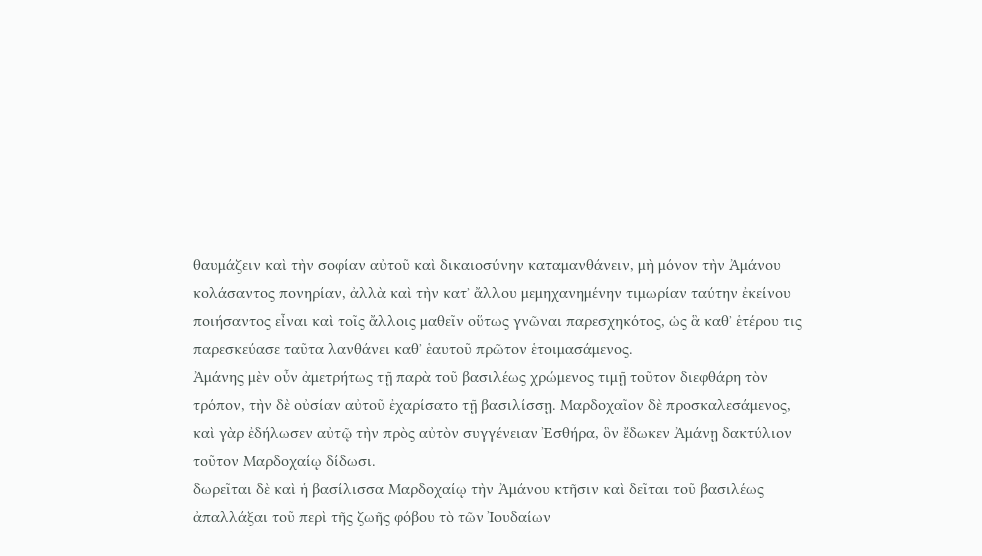θαυμάζειν καὶ τὴν σοφίαν αὐτοῦ καὶ δικαιοσύνην καταμανθάνειν, μὴ μόνον τὴν Ἀμάνου κολάσαντος πονηρίαν, ἀλλὰ καὶ τὴν κατʼ ἄλλου μεμηχανημένην τιμωρίαν ταύτην ἐκείνου ποιήσαντος εἶναι καὶ τοῖς ἄλλοις μαθεῖν οὕτως γνῶναι παρεσχηκότος, ὡς ἃ καθʼ ἑτέρου τις παρεσκεύασε ταῦτα λανθάνει καθʼ ἑαυτοῦ πρῶτον ἑτοιμασάμενος.
Ἀμάνης μὲν οὖν ἀμετρήτως τῇ παρὰ τοῦ βασιλέως χρώμενος τιμῇ τοῦτον διεφθάρη τὸν τρόπον, τὴν δὲ οὐσίαν αὐτοῦ ἐχαρίσατο τῇ βασιλίσσῃ. Μαρδοχαῖον δὲ προσκαλεσάμενος, καὶ γὰρ ἐδήλωσεν αὐτῷ τὴν πρὸς αὐτὸν συγγένειαν Ἐσθήρα, ὃν ἔδωκεν Ἀμάνῃ δακτύλιον τοῦτον Μαρδοχαίῳ δίδωσι.
δωρεῖται δὲ καὶ ἡ βασίλισσα Μαρδοχαίῳ τὴν Ἀμάνου κτῆσιν καὶ δεῖται τοῦ βασιλέως ἀπαλλάξαι τοῦ περὶ τῆς ζωῆς φόβου τὸ τῶν Ἰουδαίων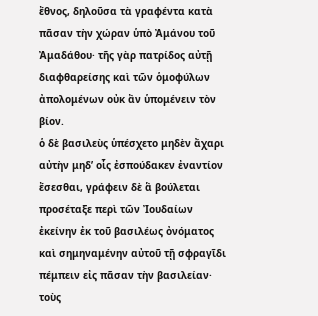ἔθνος, δηλοῦσα τὰ γραφέντα κατὰ πᾶσαν τὴν χώραν ὑπὸ Ἀμάνου τοῦ Ἀμαδάθου· τῆς γὰρ πατρίδος αὐτῇ διαφθαρείσης καὶ τῶν ὁμοφύλων ἀπολομένων οὐκ ἂν ὑπομένειν τὸν βίον.
ὁ δὲ βασιλεὺς ὑπέσχετο μηδὲν ἄχαρι αὐτὴν μηδʼ οἷς ἐσπούδακεν ἐναντίον ἔσεσθαι, γράφειν δὲ ἃ βούλεται προσέταξε περὶ τῶν Ἰουδαίων ἐκείνην ἐκ τοῦ βασιλέως ὀνόματος καὶ σημηναμένην αὐτοῦ τῇ σφραγῖδι πέμπειν εἰς πᾶσαν τὴν βασιλείαν· τοὺς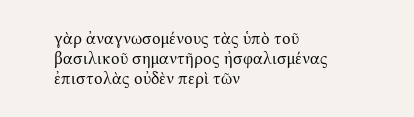γὰρ ἀναγνωσομένους τὰς ὑπὸ τοῦ βασιλικοῦ σημαντῆρος ἠσφαλισμένας ἐπιστολὰς οὐδὲν περὶ τῶν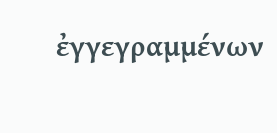ἐγγεγραμμένων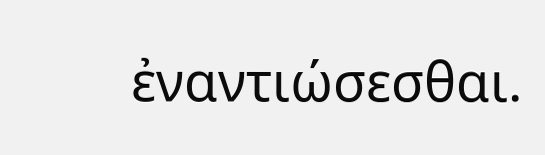ἐναντιώσεσθαι.